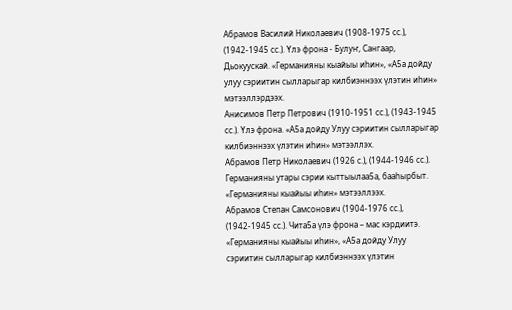Абрамов Василий Николаевич (1908-1975 сс.), (1942-1945 сс.). Үлэ фрона - Булуҥ, Сангаар, Дьокуускай. «Германияны кыайыы иhин», «А5а дойду улуу сэриитин сылларыгар килбиэннээх үлэтин иһин» мэтээллэрдээх.
Анисимов Петр Петрович (1910-1951 сс.), (1943-1945 сс.). Үлэ фрона. «А5а дойду Улуу сэриитин сылларыгар килбиэннээх үлэтин иhин» мэтээллэх.
Абрамов Петр Николаевич (1926 с.), (1944-1946 сс.). Германияны утары сэрии кыттыылаа5а, бааhырбыт. «Германияны кыайыы иhин» мэтээллээх.
Абрамов Степан Самсонович (1904-1976 сс.), (1942-1945 сс.). Чита5а үлэ фрона – мас кэрдиитэ. «Германияны кыайыы иhин», «А5а дойду Улуу сэриитин сылларыгар килбиэннээх үлэтин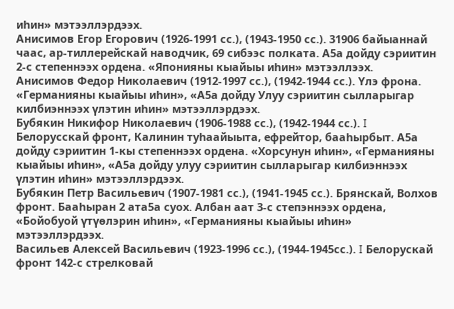иhин» мэтээллэрдээх.
Анисимов Егор Егорович (1926-1991 сс.), (1943-1950 сс.). 31906 байыаннай чаас, ар-тиллерейскай наводчик, 69 сибээс полката. А5а дойду сэриитин 2-с степеннээх ордена. «Японияны кыайыы иhин» мэтээллээх.
Анисимов Федор Николаевич (1912-1997 сс.), (1942-1944 сс.). Үлэ фрона. «Германияны кыайыы иhин», «А5а дойду Улуу сэриитин сылларыгар килбиэннээх үлэтин иhин» мэтээллэрдээх.
Бубякин Никифор Николаевич (1906-1988 сс.), (1942-1944 сс.). I Белоруcскай фронт, Калинин туhаайыыта, ефрейтор, бааhырбыт. А5а дойду сэриитин 1-кы степеннээх ордена. «Хорсунун иhин», «Германияны кыайыы иhин», «А5а дойду улуу сэриитин сылларыгар килбиэннээх үлэтин иhин» мэтээллэрдээх.
Бубякин Петр Васильевич (1907-1981 сс.), (1941-1945 сс.). Брянскай, Волхов фронт. Бааhыран 2 ата5а суох. Албан аат 3-с степэннээх ордена, «Бойобуой үтүѳлэрин иhин», «Германияны кыайыы иhин» мэтээллэрдээх.
Васильев Алексей Васильевич (1923-1996 сс.), (1944-1945сс.). I Белорускай фронт 142-с стрелковай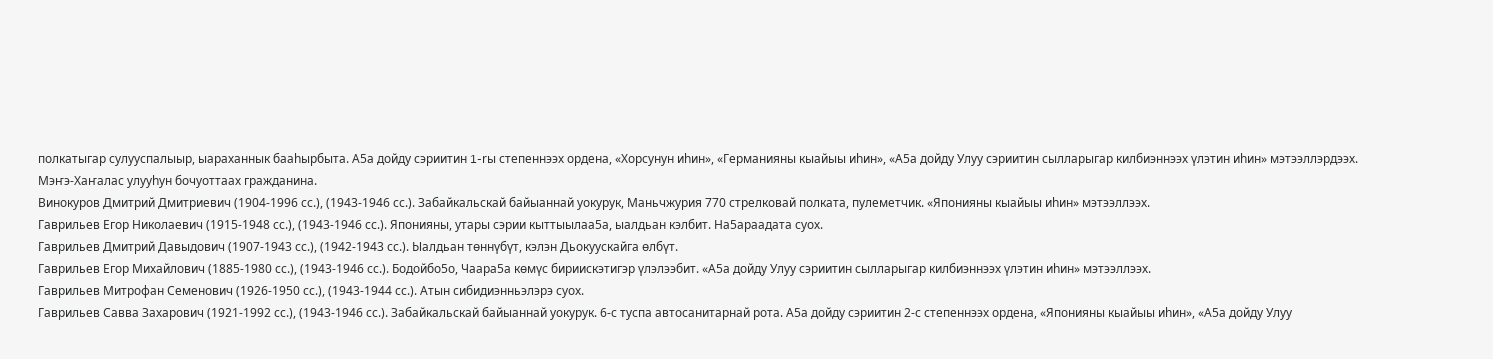полкатыгар сулууспалыыр, ыараханнык бааhырбыта. А5а дойду сэриитин 1-rы степеннээх ордена, «Хорсунун иhин», «Германияны кыайыы иhин», «А5а дойду Улуу сэриитин сылларыгар килбиэннээх үлэтин иhин» мэтээллэрдээх. Мэҥэ-Хаҥалас улууhун бочуоттаах гражданина.
Винокуров Дмитрий Дмитриевич (1904-1996 сс.), (1943-1946 сс.). Забайкальскай байыаннай уокурук, Маньчжурия 770 стрелковай полката, пулеметчик. «Японияны кыайыы иhин» мэтээллээх.
Гаврильев Егор Николаевич (1915-1948 сс.), (1943-1946 сс.). Японияны, утары сэрии кыттыылаа5а, ыалдьан кэлбит. На5араадата суох.
Гаврильев Дмитрий Давыдович (1907-1943 сс.), (1942-1943 сс.). Ыалдьан тѳннүбүт, кэлэн Дьокуускайга ѳлбүт.
Гаврильев Егор Михайлович (1885-1980 сс.), (1943-1946 сс.). Бодойбо5о, Чаара5а кѳмүс бириискэтигэр үлэлээбит. «А5а дойду Улуу сэриитин сылларыгар килбиэннээх үлэтин иhин» мэтээллээх.
Гаврильев Митрофан Семенович (1926-1950 сс.), (1943-1944 сс.). Атын cибидиэнньэлэрэ суох.
Гаврильев Савва Захарович (1921-1992 сс.), (1943-1946 сс.). Забайкальскай байыаннай уокурук. 6-с туспа автосанитарнай рота. А5а дойду сэриитин 2-с степеннээх ордена, «Японияны кыайыы иhин», «А5а дойду Улуу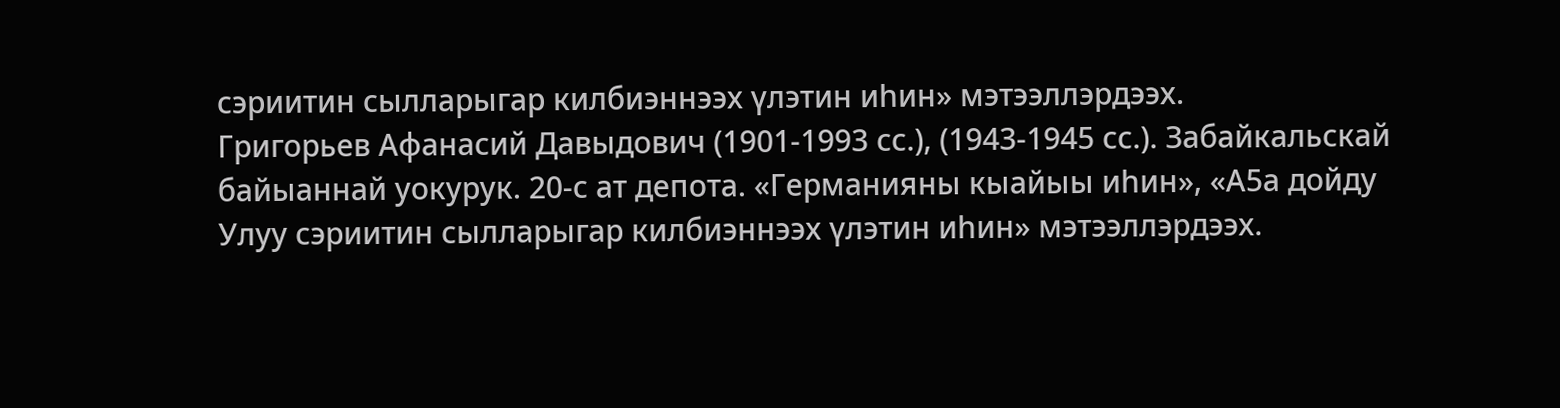сэриитин сылларыгар килбиэннээх үлэтин иhин» мэтээллэрдээх.
Григорьев Афанасий Давыдович (1901-1993 сс.), (1943-1945 сс.). Забайкальскай байыаннай уокурук. 20-с ат депота. «Германияны кыайыы иhин», «А5а дойду Улуу сэриитин сылларыгар килбиэннээх үлэтин иhин» мэтээллэрдээх.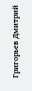Григорьев Дмитрий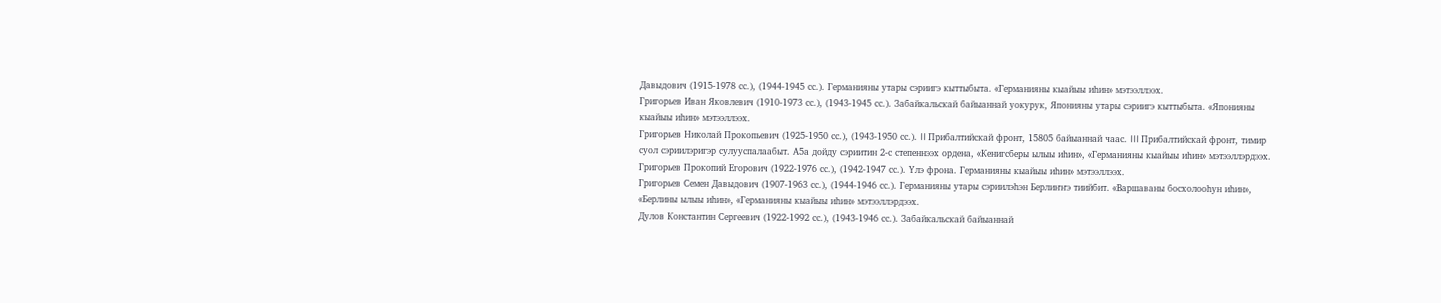Давыдович (1915-1978 сс.), (1944-1945 сс.). Германияны утары сэриигэ кыттыбыта. «Германияны кыайыы иhин» мэтээллээх.
Григорьев Иван Яковлевич (1910-1973 сс.), (1943-1945 сс.). Забайкальскай байыаннай уокурук, Японияны утары сэриигэ кыттыбыта. «Японияны кыайыы иhин» мэтээллээх.
Григорьев Николай Прокопьевич (1925-1950 сс.), (1943-1950 сс.). II Прибалтийскай фронт, 15805 байыаннай чаас. III Прибалтийскай фронт, тимир суол сэриилэригэр сулууспалаабыт. А5а дойду сэриитин 2-с степеннээх ордена, «Кенигсберы ылыы иhин», «Германияны кыайыы иhин» мэтээллэрдээх.
Григорьев Прокопий Егорович (1922-1976 сс.), (1942-1947 сс.). Үлэ фрона. Германияны кыайыы иhин» мэтээллээх.
Григорьев Семен Давыдович (1907-1963 сс.), (1944-1946 сс.). Германияны утары сэриилэhэн Берлиҥҥэ тиийбит. «Варшаваны босхолооhун иhин», «Берлины ылыы иhин», «Германияны кыайыы иhин» мэтээллэрдээх.
Дулов Константин Сергеевич (1922-1992 сс.), (1943-1946 сс.). Забайкальскай байыаннай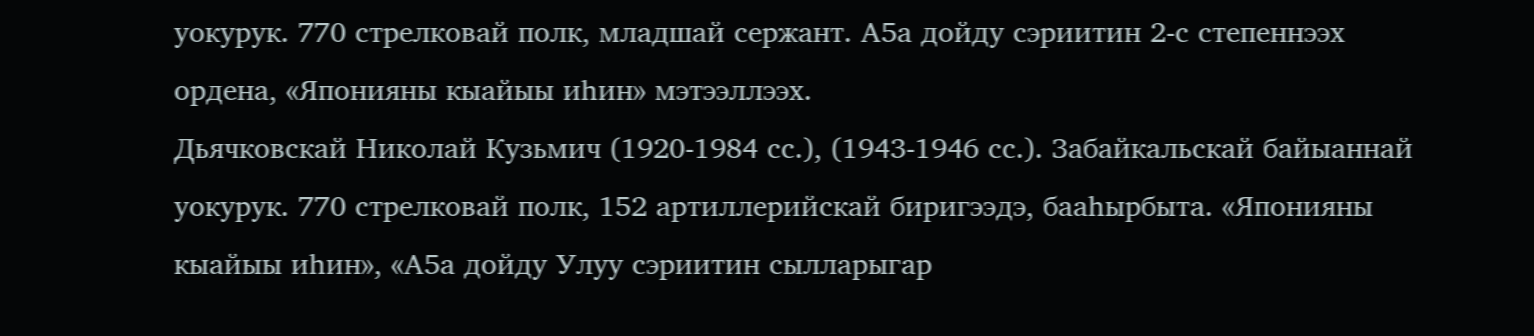уокурук. 770 стрелковай полк, младшай сержант. А5а дойду сэриитин 2-с степеннээх ордена, «Японияны кыайыы иhин» мэтээллээх.
Дьячковскай Николай Кузьмич (1920-1984 сс.), (1943-1946 сс.). Забайкальскай байыаннай уокурук. 770 стрелковай полк, 152 артиллерийскай биригээдэ, бааhырбыта. «Японияны кыайыы иhин», «А5а дойду Улуу сэриитин сылларыгар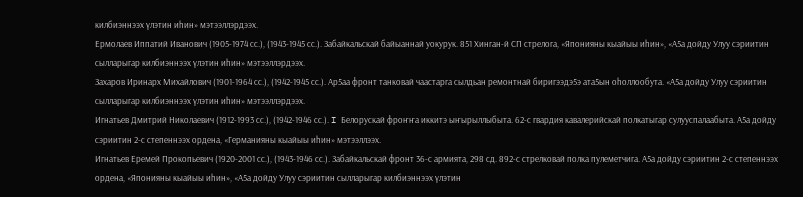килбиэннээх үлэтин иhин» мэтээллэрдээх.
Ермолаев Иппатий Иванович (1905-1974 сс.), (1943-1945 сс.). Забайкальскай байыаннай уокурук. 851 Хинган-й СП стрелога, «Японияны кыайыы иhин», «А5а дойду Улуу сэриитин сылларыгар килбиэннээх үлэтин иhин» мэтээллэрдээх.
Захаров Иринарх Михайлович (1901-1964 сс.), (1942-1945 сс.). Ар5аа фронт танковай чаастарга сылдьан ремонтнай биригээдэ5э ата5ын оhоллообута. «А5а дойду Улуу сэриитин сылларыгар килбиэннээх үлэтин иhин» мэтээллэрдээх.
Игнатьев Дмитрий Николаевич (1912-1993 сс.), (1942-1946 сс.). I Белорускай фроҥҥа иккитэ ыҥырыллыбыта. 62-с гвардия кавалерийскай полкатыгар сулууспалаабыта. А5а дойду сэриитин 2-с степеннээх ордена, «Германияны кыайыы иhин» мэтээллээх.
Игнатьев Еремей Прокопьевич (1920-2001 сс.), (1943-1946 сс.). Забайкальскай фронт 36-с армията, 298 сд. 892-с стрелковай полка пулеметчига. А5а дойду сэриитин 2-с степеннээх ордена, «Японияны кыайыы иhин», «А5а дойду Улуу сэриитин сылларыгар килбиэннээх үлэтин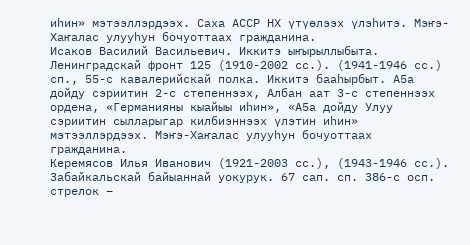иhин» мэтээллэрдээх. Саха АССР НХ үтүѳлээх үлэhитэ. Мэҥэ-Хаҥалас улууhун бочуоттаах гражданина.
Исаков Василий Васильевич. Иккитэ ыҥырыллыбыта. Ленинградскай фронт 125 (1910-2002 сс.). (1941-1946 сс.) сп., 55-с кавалерийскай полка. Иккитэ бааhырбыт. А5а дойду сэриитин 2-с степеннээх, Албан аат 3-с степеннээх ордена, «Германияны кыайыы иhин», «А5а дойду Улуу сэриитин сылларыгар килбиэннээх үлэтин иhин» мэтээллэрдээх. Мэҥэ-Хаҥалас улууhун бочуоттаах гражданина.
Керемясов Илья Иванович (1921-2003 сс.), (1943-1946 сс.). Забайкальскай байыаннай уокурук. 67 сап. сп. 386-с осп. стрелок –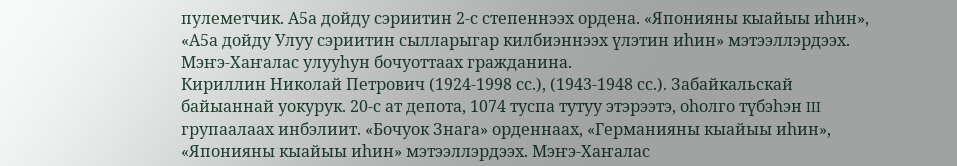пулеметчик. А5а дойду сэриитин 2-с степеннээх ордена. «Японияны кыайыы иhин», «А5а дойду Улуу сэриитин сылларыгар килбиэннээх үлэтин иhин» мэтээллэрдээх. Мэҥэ-Хаҥалас улууhун бочуоттаах гражданина.
Кириллин Николай Петрович (1924-1998 сс.), (1943-1948 сс.). Забайкальскай байыаннай уокурук. 20-с ат депота, 1074 туспа тутуу этэрээтэ, оhолго түбэhэн III групаалаах инбэлиит. «Бочуок Знага» орденнаах, «Германияны кыайыы иhин», «Японияны кыайыы иhин» мэтээллэрдээх. Мэҥэ-Хаҥалас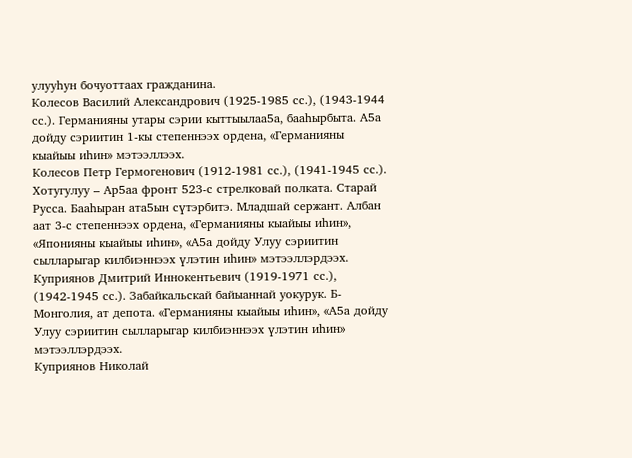улууhун бочуоттаах гражданина.
Колесов Василий Александрович (1925-1985 сс.), (1943-1944 сс.). Германияны утары сэрии кыттыылаа5а, бааhырбыта. А5а дойду сэриитин 1-кы степеннээх ордена, «Германияны кыайыы иhин» мэтээллээх.
Колесов Петр Гермогенович (1912-1981 сс.), (1941-1945 сс.). Хотугулуу – Ар5аа фронт 523-с стрелковай полката. Старай Русса. Бааhыран ата5ын сүтэрбитэ. Младшaй сержант. Албан аат 3-с степеннээх ордена, «Германияны кыайыы иhин», «Японияны кыайыы иhин», «А5а дойду Улуу сэриитин сылларыгар килбиэннээх үлэтин иhин» мэтээллэрдээх.
Куприянов Дмитрий Иннокентьевич (1919-1971 сс.), (1942-1945 сс.). Забайкальскай байыаннай уокурук. Б-Монголия, ат депота. «Германияны кыайыы иhин», «А5а дойду Улуу сэриитин сылларыгар килбиэннээх үлэтин иhин» мэтээллэрдээх.
Куприянов Николай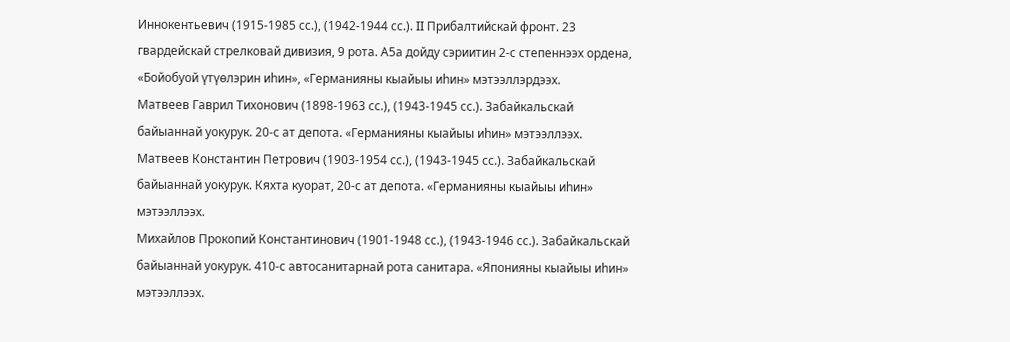Иннокентьевич (1915-1985 сс.), (1942-1944 сс.). II Прибалтийскай фронт. 23 гвардейскай стрелковай дивизия, 9 рота. А5а дойду сэриитин 2-с степеннээх ордена, «Бойобуой үтүѳлэрин иhин», «Германияны кыайыы иhин» мэтээллэрдээх.
Матвеев Гаврил Тихонович (1898-1963 сс.), (1943-1945 сс.). Забайкальскай байыаннай уокурук. 20-с ат депота. «Германияны кыайыы иhин» мэтээллээх.
Матвеев Константин Петрович (1903-1954 сс.), (1943-1945 сс.). Забайкальскай байыаннай уокурук. Кяхта куорат, 20-с ат депота. «Германияны кыайыы иhин» мэтээллээх.
Михайлов Прокопий Константинович (1901-1948 сс.), (1943-1946 сс.). Забайкальскай байыаннай уокурук. 410-с автосанитарнай рота санитара. «Японияны кыайыы иhин» мэтээллээх.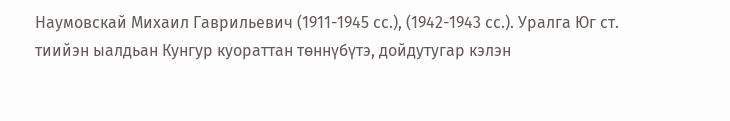Наумовскай Михаил Гаврильевич (1911-1945 сс.), (1942-1943 сс.). Уралга Юг ст. тиийэн ыалдьан Кунгур куораттан тѳннүбүтэ, дойдутугар кэлэн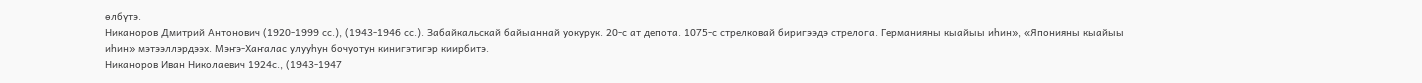ѳлбүтэ.
Никаноров Дмитрий Антонович (1920-1999 сс.), (1943-1946 сс.). Забайкальскай байыаннай уокурук. 20-с ат депота. 1075-с стрелковай биригээдэ стрелога. Германияны кыайыы иhин», «Японияны кыайыы иhин» мэтээллэрдээх. Мэҥэ-Хаҥалас улууhун бочуотун кинигэтигэр киирбитэ.
Никаноров Иван Николаевич 1924с., (1943-1947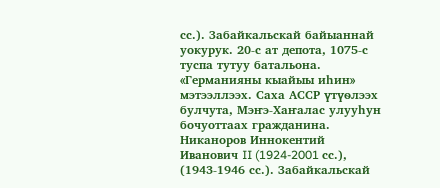сс.). Забайкальскай байыаннай уокурук. 20-с ат депота, 1075-с туспа тутуу батальона. «Германияны кыайыы иhин» мэтээллээх. Саха АССР үтүѳлээх булчута, Мэҥэ-Хаҥалас улууhун бочуоттаах гражданина.
Никаноров Иннокентий Иванович II (1924-2001 сс.), (1943-1946 сс.). Забайкальскай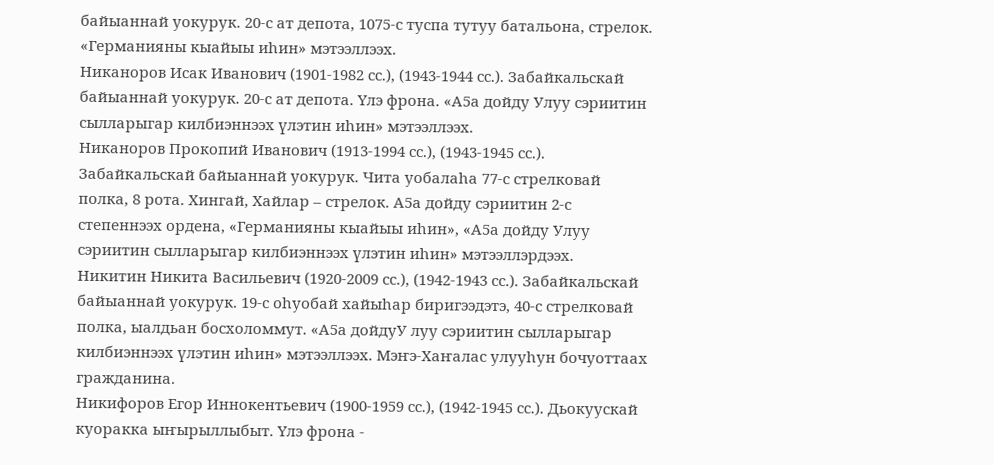байыаннай уокурук. 20-с ат депота, 1075-с туспа тутуу батальона, стрелок. «Германияны кыайыы иhин» мэтээллээх.
Никаноров Исак Иванович (1901-1982 сс.), (1943-1944 сс.). Забайкальскай байыаннай уокурук. 20-с ат депота. Үлэ фрона. «А5а дойду Улуу сэриитин сылларыгар килбиэннээх үлэтин иhин» мэтээллээх.
Никаноров Прокопий Иванович (1913-1994 сс.), (1943-1945 сс.). Забайкальскай байыаннай уокурук. Чита уобалаhа 77-с стрелковай полка, 8 рота. Хингай, Хайлар – стрелок. А5а дойду сэриитин 2-с степеннээх ордена, «Германияны кыайыы иhин», «А5а дойду Улуу сэриитин сылларыгар килбиэннээх үлэтин иhин» мэтээллэрдээх.
Никитин Никита Васильевич (1920-2009 сс.), (1942-1943 сс.). Забайкальскай байыаннай уокурук. 19-с оhуобай хайыhар биригээдэтэ, 40-с стрелковай полка, ыалдьан босхоломмут. «А5а дойдуУ луу сэриитин сылларыгар килбиэннээх үлэтин иhин» мэтээллээх. Мэҥэ-Хаҥалас улууhун бочуоттаах гражданина.
Никифоров Егор Иннокентьевич (1900-1959 сс.), (1942-1945 сс.). Дьокуускай куоракка ыҥырыллыбыт. Үлэ фрона -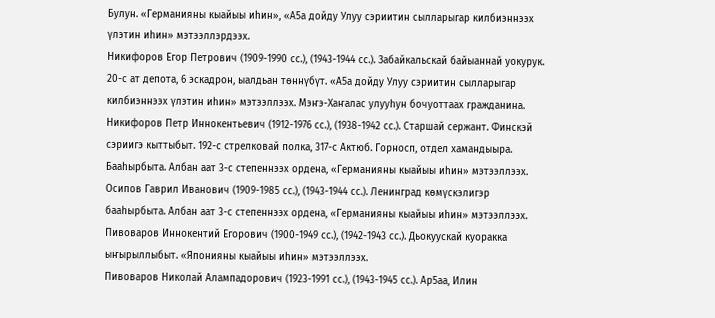Булун. «Германияны кыайыы иhин», «А5а дойду Улуу сэриитин сылларыгар килбиэннээх үлэтин иhин» мэтээллэрдээх.
Никифоров Егор Петрович (1909-1990 сс.), (1943-1944 сс.). Забайкальскай байыаннай уокурук. 20-с ат депота, 6 эскадрон, ыалдьан тѳннүбүт. «А5а дойду Улуу сэриитин сылларыгар килбиэннээх үлэтин иhин» мэтээллээх. Мэҥэ-Хаҥалас улууhун бочуоттаах гражданина.
Никифоров Петр Иннокентьевич (1912-1976 сс.), (1938-1942 сс.). Старшaй сержант. Финскэй сэриигэ кыттыбыт. 192-с стрелковай полка, 317-с Актюб. Горносп, отдел хамандыыра. Бааhырбыта. Албан аат 3-с степеннээх ордена, «Германияны кыайыы иhин» мэтээллээх.
Осипов Гаврил Иванович (1909-1985 сс.), (1943-1944 сс.). Ленинград кѳмүскэлигэр бааhырбыта. Албан аат 3-с степеннээх ордена, «Германияны кыайыы иhин» мэтээллээх.
Пивоваров Иннокентий Егорович (1900-1949 сс.), (1942-1943 сс.). Дьокуускай куоракка ыҥырыллыбыт. «Японияны кыайыы иhин» мэтээллээх.
Пивоваров Николай Алампадорович (1923-1991 сс.), (1943-1945 сс.). Ар5аа, Илин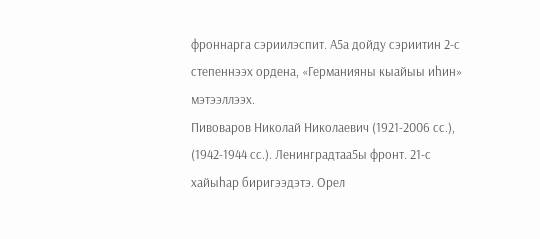фроннарга сэриилэспит. А5а дойду сэриитин 2-с степеннээх ордена, «Германияны кыайыы иhин» мэтээллээх.
Пивоваров Николай Николаевич (1921-2006 сс.), (1942-1944 сс.). Ленинградтаа5ы фронт. 21-с хайыhар биригээдэтэ. Орел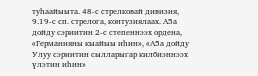туhаайыыта. 48-с стрелковай дивизия, 9.19-с сп. стрелога, контузиялаах. А5а дойду сэриитин 2-с степеннээх ордена, «Германияны кыайыы иhин», «А5а дойду Улуу сэриитин сылларыгар килбиэннээх үлэтин иhин»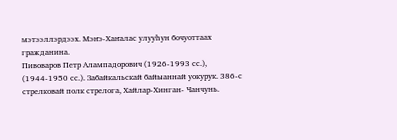мэтээллэрдээх. Мэҥэ-Хаҥалас улууhун бочуоттаах гражданина.
Пивоваров Петр Алампадорович (1926-1993 сс.), (1944-1950 сс.). Забайкальскай байыаннай уокурук. 386-с стрелковай полк стрелога, Хайлар-Хинган- Чанчунь.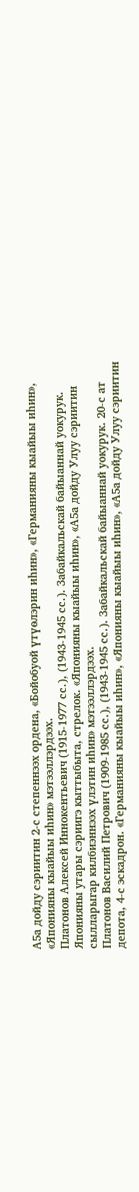А5а дойду сэриитин 2-с степеннээх ордена, «Бойобуой үтүѳлэрин иhин», «Германияны кыайыы иhин», «Японияны кыайыы иhин» мэтээллэрдээх.
Платонов Алексей Иннокентьевич (1915-1977 сс.), (1943-1945 сс.). Забайкальскай байыаннай уокурук. Японияны утары сэриигэ кыттыбыта, стрелок. «Японияны кыайыы иhин», «А5а дойду Улуу сэриитин сылларыгар килбиэннээх үлэтин иhин» мэтээллэрдээх.
Платонов Василий Петрович (1909-1985 сс.), (1943-1945 сс.). Забайкальскай байыаннай уокурук. 20-с ат депота, 4-с эскадрон. «Германияны кыайыы иhин», «Японияны кыайыы иhин», «А5а дойду Улуу сэриитин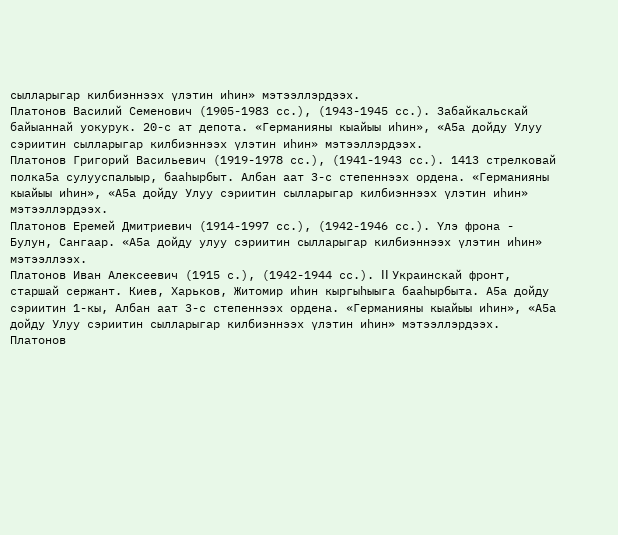сылларыгар килбиэннээх үлэтин иhин» мэтээллэрдээх.
Платонов Василий Семенович (1905-1983 сс.), (1943-1945 сс.). Забайкальскай байыаннай уокурук. 20-с ат депота. «Германияны кыайыы иhин», «А5а дойду Улуу сэриитин сылларыгар килбиэннээх үлэтин иhин» мэтээллэрдээх.
Платонов Григорий Васильевич (1919-1978 сс.), (1941-1943 сс.). 1413 стрелковай полка5а сулууспалыыр, бааhырбыт. Албан аат 3-с степеннээх ордена. «Германияны кыайыы иhин», «А5а дойду Улуу сэриитин сылларыгар килбиэннээх үлэтин иhин» мэтээллэрдээх.
Платонов Еремей Дмитриевич (1914-1997 сс.), (1942-1946 сс.). Үлэ фрона - Булун, Сангаар. «А5а дойду улуу сэриитин сылларыгар килбиэннээх үлэтин иhин» мэтээллээх.
Платонов Иван Алексеевич (1915 с.), (1942-1944 сс.). II Украинскай фронт, старшай сержант. Киев, Харьков, Житомир иhин кыргыhыыга бааhырбыта. А5а дойду сэриитин 1-кы, Албан аат 3-с степеннээх ордена. «Германияны кыайыы иhин», «А5а дойду Улуу сэриитин сылларыгар килбиэннээх үлэтин иhин» мэтээллэрдээх.
Платонов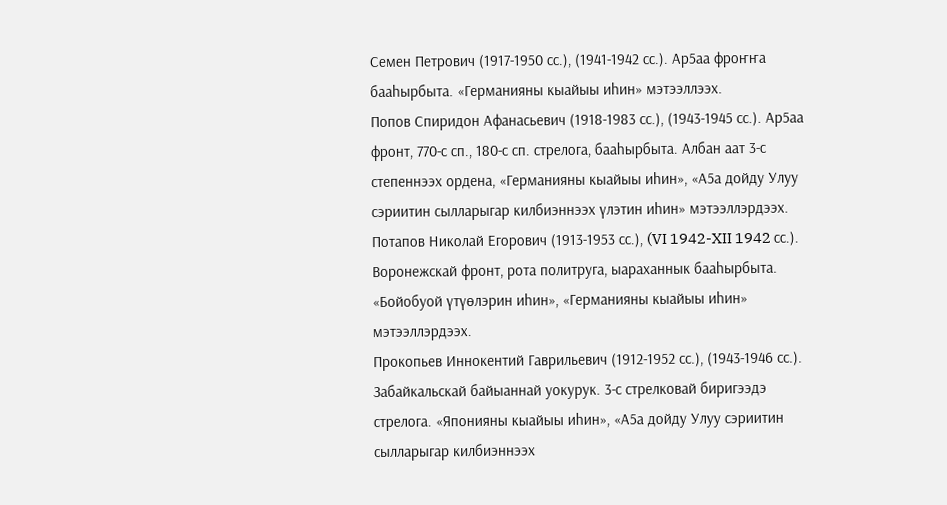Семен Петрович (1917-1950 сс.), (1941-1942 сс.). Ар5аа фроҥҥа бааhырбыта. «Германияны кыайыы иhин» мэтээллээх.
Попов Спиридон Афанасьевич (1918-1983 сс.), (1943-1945 сс.). Ар5аа фронт, 770-с сп., 180-с сп. стрелога, бааhырбыта. Албан аат 3-с степеннээх ордена, «Германияны кыайыы иhин», «А5а дойду Улуу сэриитин сылларыгар килбиэннээх үлэтин иhин» мэтээллэрдээх.
Потапов Николай Егорович (1913-1953 сс.), (VI 1942-XII 1942 сс.). Воронежскай фронт, рота политруга, ыараханнык бааhырбыта. «Бойобуой үтүѳлэрин иhин», «Германияны кыайыы иhин» мэтээллэрдээх.
Прокопьев Иннокентий Гаврильевич (1912-1952 сс.), (1943-1946 сс.). Забайкальскай байыаннай уокурук. 3-с стрелковай биригээдэ стрелога. «Японияны кыайыы иhин», «А5а дойду Улуу сэриитин сылларыгар килбиэннээх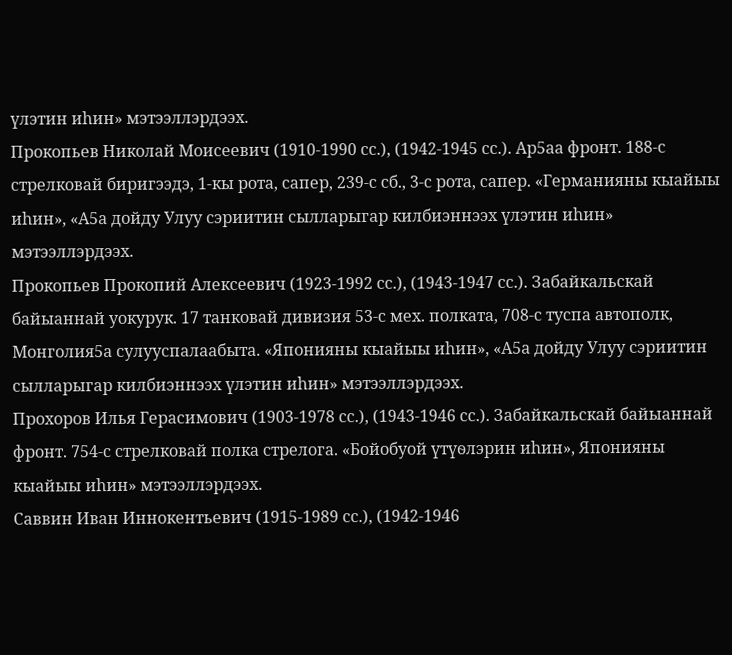үлэтин иhин» мэтээллэрдээх.
Прокопьев Николай Моисеевич (1910-1990 сс.), (1942-1945 сс.). Ар5аа фронт. 188-с стрелковай биригээдэ, 1-кы рота, сапер, 239-с сб., 3-с рота, сапер. «Германияны кыайыы иhин», «А5а дойду Улуу сэриитин сылларыгар килбиэннээх үлэтин иhин» мэтээллэрдээх.
Прокопьев Прокопий Алексеевич (1923-1992 сс.), (1943-1947 сс.). Забайкальскай байыаннай уокурук. 17 танковай дивизия 53-с мех. полката, 708-с туспа автополк, Монголия5а сулууспалаабыта. «Японияны кыайыы иhин», «А5а дойду Улуу сэриитин сылларыгар килбиэннээх үлэтин иhин» мэтээллэрдээх.
Прохоров Илья Герасимович (1903-1978 сс.), (1943-1946 сс.). Забайкальскай байыаннай фронт. 754-с стрелковай полка стрелога. «Бойобуой үтүѳлэрин иhин», Японияны кыайыы иhин» мэтээллэрдээх.
Саввин Иван Иннокентьевич (1915-1989 сс.), (1942-1946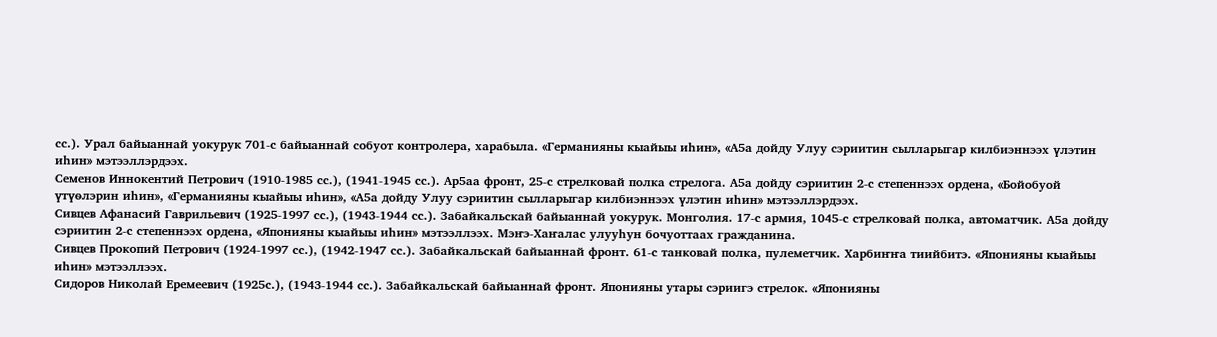сс.). Урал байыаннай уокурук 701-с байыаннай собуот контролера, харабыла. «Германияны кыайыы иhин», «А5а дойду Улуу сэриитин сылларыгар килбиэннээх үлэтин иhин» мэтээллэрдээх.
Семенов Иннокентий Петрович (1910-1985 сс.), (1941-1945 сс.). Ар5аа фронт, 25-с стрелковай полка стрелога. А5а дойду сэриитин 2-с степеннээх ордена, «Бойобуой үтүѳлэрин иhин», «Германияны кыайыы иhин», «А5а дойду Улуу сэриитин сылларыгар килбиэннээх үлэтин иhин» мэтээллэрдээх.
Сивцев Афанасий Гаврильевич (1925-1997 сс.), (1943-1944 сс.). Забайкальскай байыаннай уокурук. Монголия. 17-с армия, 1045-с стрелковай полка, автоматчик. А5а дойду сэриитин 2-с степеннээх ордена, «Японияны кыайыы иhин» мэтээллээх. Мэҥэ-Хаҥалас улууhун бочуоттаах гражданина.
Сивцев Прокопий Петрович (1924-1997 сс.), (1942-1947 сс.). Забайкальскай байыаннай фронт. 61-с танковай полка, пулеметчик. Харбиҥҥа тиийбитэ. «Японияны кыайыы иhин» мэтээллээх.
Сидоров Николай Еремеевич (1925с.), (1943-1944 сс.). Забайкальскай байыаннай фронт. Японияны утары сэриигэ стрелок. «Японияны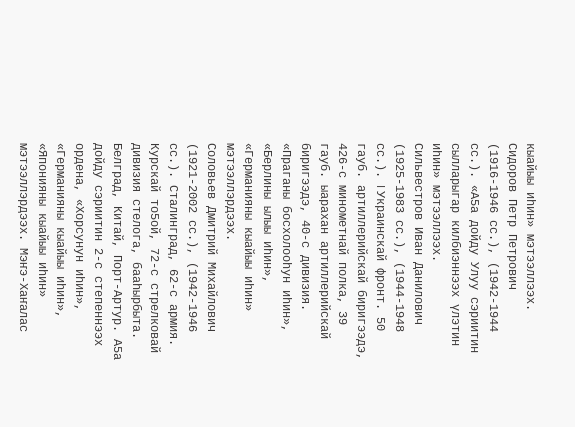кыайыы иhин» мэтээллээх.
Сидоров Петр Петрович (1916-1946 сс.), (1942-1944 сс.). «А5а дойду Улуу сэриитин сылларыгар килбиэннээх үлэтин иhин» мэтээллээх.
Сильвестров Иван Данилович (1925-1983 сс.), (1944-1948 сс.). I Украинскай фронт. 50 гауб. артиллерийскай биригээдэ, 426-с минометнай полка, 39 гауб. ыарахан артиллерийскай биригээдэ, 40-с дивизия. «Праганы босхолооhун иhин», «Берлины ылыы иhин», «Германияны кыайыы иhин» мэтээллэрдээх.
Соловьев Дмитрий Михайлович (1921-2002 сс.), (1942-1946 сс.). Сталинград, 62-с армия. Курскай то5ой, 72-с стрелковай дивизия стелога, бааhырбыта. Белград, Китай, Порт-Артур. А5а дойду сэриитин 2-с степеннээх ордена, «Хорсунун иhин», «Германияны кыайыы иhин», «Японияны кыайыы иhин» мэтээллэрдээх. Мэҥэ-Хаҥалас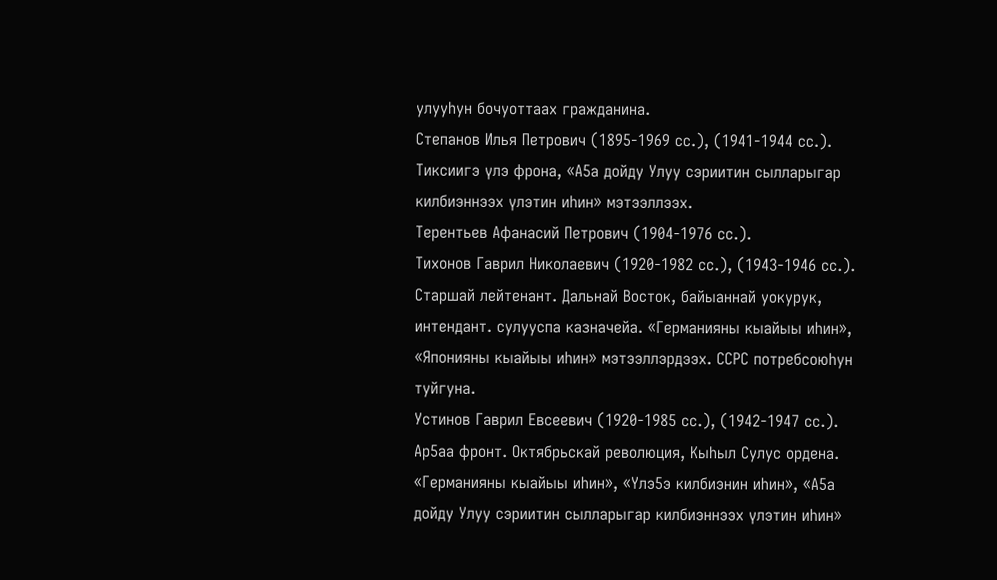улууhун бочуоттаах гражданина.
Степанов Илья Петрович (1895-1969 сс.), (1941-1944 сс.). Тиксиигэ үлэ фрона, «А5а дойду Улуу сэриитин сылларыгар килбиэннээх үлэтин иhин» мэтээллээх.
Терентьев Афанасий Петрович (1904-1976 сс.).
Тихонов Гаврил Николаевич (1920-1982 сс.), (1943-1946 сс.). Старшай лейтенант. Дальнай Восток, байыаннай уокурук, интендант. сулууспа казначейа. «Германияны кыайыы иhин», «Японияны кыайыы иhин» мэтээллэрдээх. ССРС потребсоюhун туйгуна.
Устинов Гаврил Евсеевич (1920-1985 сс.), (1942-1947 сс.). Ар5аа фронт. Октябрьскай революция, Кыhыл Сулус ордена. «Германияны кыайыы иhин», «Үлэ5э килбиэнин иhин», «А5а дойду Улуу сэриитин сылларыгар килбиэннээх үлэтин иhин»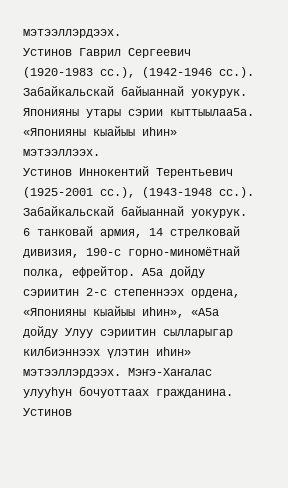мэтээллэрдээх.
Устинов Гаврил Сергеевич (1920-1983 сс.), (1942-1946 сс.). Забайкальскай байыаннай уокурук. Японияны утары сэрии кыттыылаа5а. «Японияны кыайыы иhин» мэтээллээх.
Устинов Иннокентий Терентьевич (1925-2001 сс.), (1943-1948 сс.). Забайкальскай байыаннай уокурук. 6 танковай армия, 14 стрелковай дивизия, 190-с горно-миномётнай полка, ефрейтор. А5а дойду сэриитин 2-с степеннээх ордена, «Японияны кыайыы иhин», «А5а дойду Улуу сэриитин сылларыгар килбиэннээх үлэтин иhин» мэтээллэрдээх. Мэҥэ-Хаҥалас улууhун бочуоттаах гражданина.
Устинов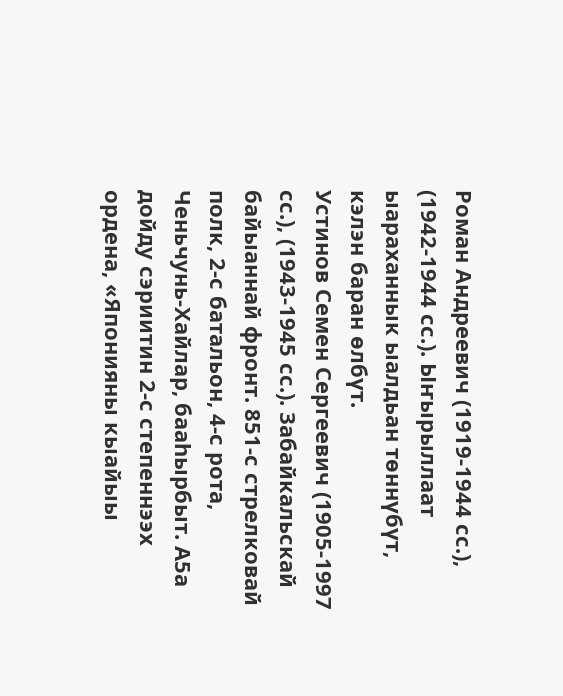Роман Андреевич (1919-1944 сс.), (1942-1944 сс.). Ыҥырыллаат ыараханнык ыалдьан тѳннүбүт, кэлэн баран ѳлбүт.
Устинов Семен Сергеевич (1905-1997 сс.), (1943-1945 сс.). Забайкальскай байыаннай фронт. 851-с стрелковай полк, 2-с батальон, 4-с рота, Ченьчунь-Хайлар, бааhырбыт. А5а дойду сэриитин 2-с степеннээх ордена, «Японияны кыайыы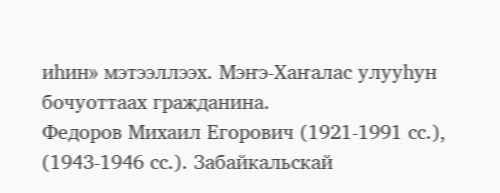иhин» мэтээллээх. Мэҥэ-Хаҥалас улууhун бочуоттаах гражданина.
Федоров Михаил Егорович (1921-1991 сс.), (1943-1946 сс.). Забайкальскай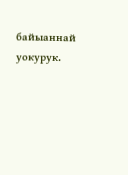байыаннай уокурук.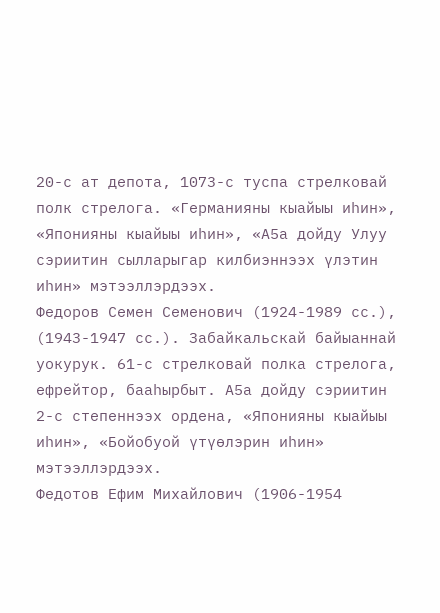20-с ат депота, 1073-с туспа стрелковай полк стрелога. «Германияны кыайыы иhин», «Японияны кыайыы иhин», «А5а дойду Улуу сэриитин сылларыгар килбиэннээх үлэтин иhин» мэтээллэрдээх.
Федоров Семен Семенович (1924-1989 сс.), (1943-1947 сс.). Забайкальскай байыаннай уокурук. 61-с стрелковай полка стрелога, ефрейтор, бааhырбыт. А5а дойду сэриитин 2-с степеннээх ордена, «Японияны кыайыы иhин», «Бойобуой үтүѳлэрин иhин» мэтээллэрдээх.
Федотов Ефим Михайлович (1906-1954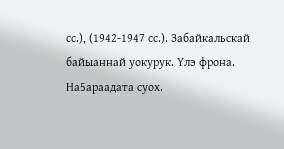сс.), (1942-1947 сс.). Забайкальскай байыаннай уокурук. Үлэ фрона. На5араадата суох.